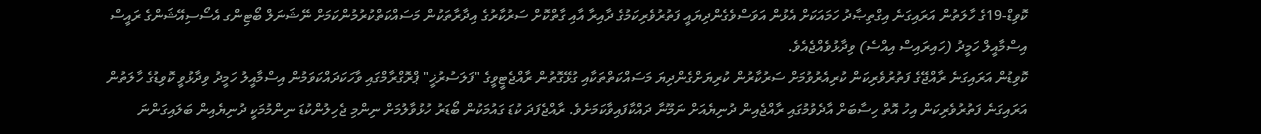ކޮވިޑް-19ގެ ހާލަތުން އަރައިގަނެ އިގްތިޞާދު ހަމައަކަށް އެޅުން އަވަސްވެގެންދިޔައީ ފަތުރުވެރިކަމުގެ ދާއިރާ އާއި ގާތްކޮށް ސަރުކާރުގެ އިދާރާތަކުން މަސައްކަތްކުރުމުންކަމަށް ނޭޝަނަލް ބޯޓިންގ އެސޯސިއޭޝަންގެ ރައީސް އިސްމާއީލް ހަމީދު (ހައިރައިސް އިއްސެ) ވިދާޅުވެއްޖެއެވެ.
ކޮވިޑުން އަރައިގަނެ ރާއްޖޭގެ ފަތުރުވެރިކަން ކުރިއެރުވުމަށް ސަރުކާރުން ކުރިޔަށްގެންދިޔަ މަސައްކަތްތަކާއި ގުޅޭގޮތުން ރާއްޖެޓީވީގެ "ފަލަސުރުޚީ" ޕްރޮގްރާމްގައި ވާހަކަދައްކަވަމުން އިސްމާއީލު ހަމީދު ވިދާޅުވީ ކޮވިޑުގެ ހާލަތުން އަރައިގަނެ ފަތުރުވެރިކަން އިހު އޮތް ހިސާބަށް އާދެވުމުގައި ރާއްޖެއިން ދުނިޔެއަށް ނަމޫނާ ދައްކާފައިވާކަމަށެވެ. ރާއްޖެފަދަ ކުޑަ ގައުމަކުން ބޯޑަރު ހުޅުވާލުމަށް ނިންމި ޖެހިލުންކުޑަ ނިންމުމަކީ ދުނިޔެއިން ބަލައިގަންނަ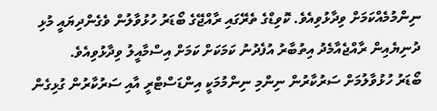ނިންމުމެއްކަމަށް ވިދާޅުވިއެވެ. ކޮވިޑްގެ ތެރޭގައި ރާއްޖޭގެ ބޯޑަރު ހުޅުވާލުން ވެގެންދިޔައީ މުޅި ދުނިޔެއިން ރާއްޖެއާމެދު އިތުބާރު އުފެދުނު ކަމަކަށް ކަމަށް އިސްމާއީލު ވިދާޅުވިއެވެ.
ބޯޑަރު ހުޅުވާލުމަށް ސަރުކާރުން ނިންމި ނިންމުމަކީ އިންޑަސްޓްރީ އާއި ސަރުކާރުން ގުޅިގެން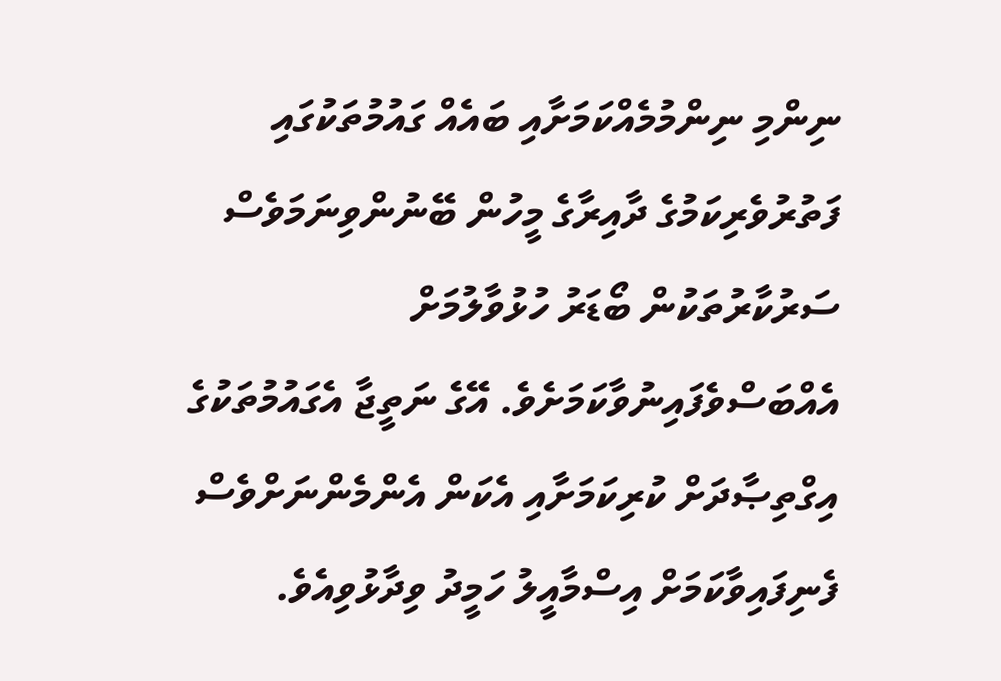ނިންމި ނިންމުމެއްކަމަށާއި ބައެއް ގައުމުތަކުގައި ފަތުރުވެރިކަމުގެ ދާއިރާގެ މީހުން ބޭނުންވިނަމަވެސް ސަރުކާރުތަކުން ބޯޑަރު ހުޅުވާލުމަށް އެއްބަސްވެފައިނުވާކަމަށެވެ. އޭގެ ނަތީޖާ އެގައުމުތަކުގެ އިގްތިޞާދަށް ކުރިކަމަށާއި އެކަން އެންމެންނަށްވެސް ފެނިފައިވާކަމަށް އިސްމާއީލު ހަމީދު ވިދާޅުވިއެވެ.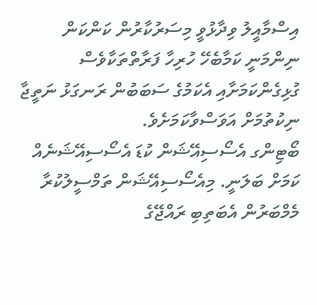އިސްމާއީލު ވިދާޅުވީ މިސަރުކާރުން ކަންކަން ނިންމަނީ ކަމާބެހޭ ހުރިހާ ފަރާތްތަކާވެސް ގުޅިގެންކަމަށާއި އެކަމުގެ ސަބަބުން ރަނގަޅު ނަތީޖާ ނިކުތުމަށް އަވަސްވާކަމަށެވެ.
ބޯޓިންގ އެސޯސިއޭޝަން ކުޑަ އެސޯސިއޭޝަނެއް ކަމަށް ބަލަނީ. މިއެސޯސިއޭޝަން ތަމްސީލުކުރާ މެމްބަރުން އެބަތިބި ރައްޖޭގެ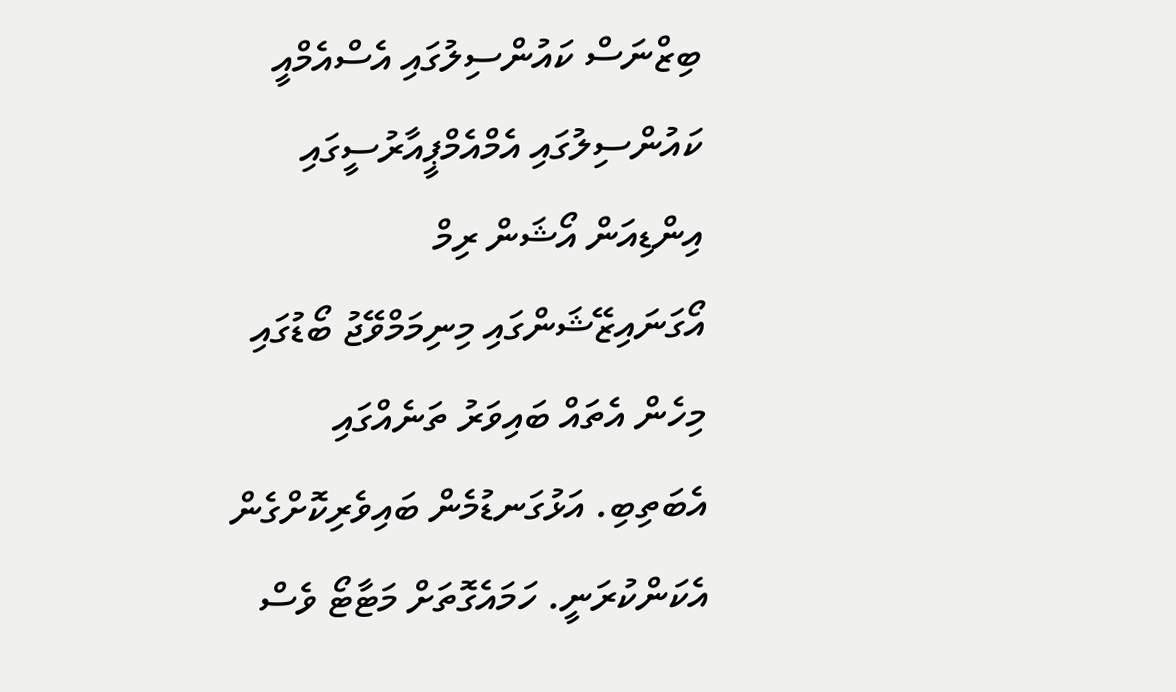ބިޒްނަސް ކައުންސިލުގައި އެސްއެމްއީ ކައުންސިލުގައި އެމްއެމްޕީއާރުސީގައި އިންޑިއަން އޯޝަން ރިމް އޯގަނައިޒޭޝަންގައި މިނިމަމްވޭޖު ބޯޑުގައި މިހެން އެތައް ބައިވަރު ތަނެއްގައި އެބަތިބި. އަޅުގަނޑުމެން ބައިވެރިކޮށްގެން އެކަންކުރަނީ. ހަމައެގޮތަށް މަޓާޓޯ ވެސް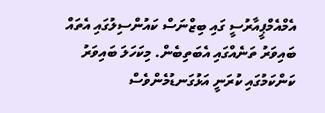އެމްއެމްޕީއާރުސީ ގައި ބިޒްނަސް ކައުންސިލުގައި އެތައް ބައިވަރު ތަނެއްގައި އެބަތިބެން. މިކަހަލަ ބައިވަރު ކަންކަމުގައި ކުރަނީ އަޅުގަނޑުމެންވެސް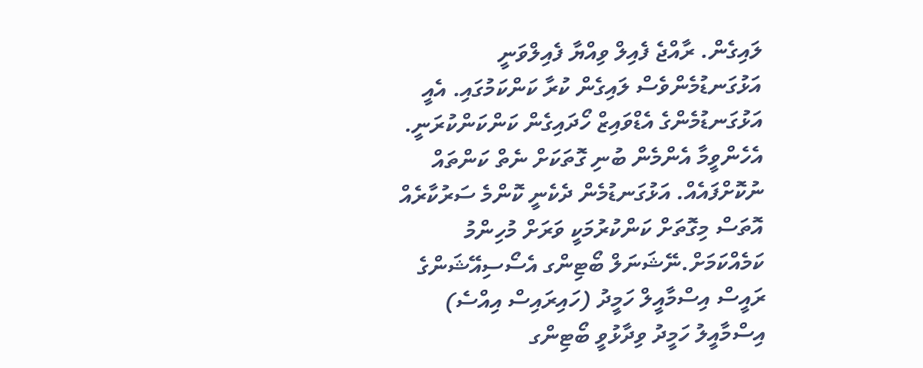ލައިގެން. ރާއްޖެ ފެއިލް ވިއްޔާ ފެއިލްވަނީ އަޅުގަނޑުމެންވެސް ލައިގެން ކުރާ ކަންކަމުގައި. އެއީ އަޅުގަނޑުމެންގެ އެޑްވައިޒް ހޯދައިގެން ކަންކަންކުރަނީ. އެހެންވީމާ އެންމެން ބުނި ގޮތަކަށް ނެތް ކަންތައް ނުކޮށްފައެއް. އަޅުގަނޑުމެން ދެކެނީ ކޮންމެ ސަރުކާރެއް އޮތަސް މިގޮތަށް ކަންކުރުމަކީ ވަރަށް މުހިންމު ކަމެއްކަމަށް.ނޭޝަނަލް ބޯޓިންގ އެސޯސިއޭޝަންގެ ރައީސް އިސްމާއީލް ހަމީދު (ހައިރައިސް އިއްސެ)
އިސްމާއީލު ހަމީދު ވިދާޅުވީ ބޯޓިންގ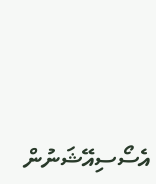އެސޯސިއޭޝަނުން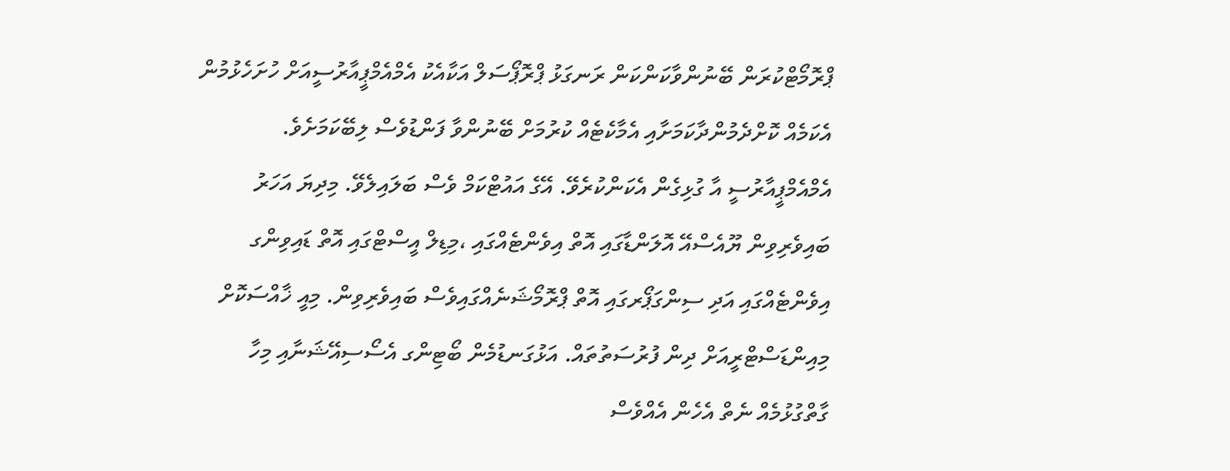ޕްރޮމޯޓްކުރަން ބޭނުންވާކަންކަން ރަނގަޅު ޕްރޮޕޯސަލް އަކާއެކު އެމްއެމްޕީއާރުސީއަށް ހުށަހެޅުމުން އެކަމެއް ކޮށްދެމުންދާކަމަށާއި އެމާކެޓެއް ކުރުމަށް ބޭނުންވާ ފަންޑުވެސް ލިބޭކަމަށެވެ.
އެމްއެމްޕީއާރުސީ އާ ގުޅިގެން އެކަންކުރެވޭ. އޭގެ އައުޓްކަމް ވެސް ބަލައިލެވޭ. މިދިޔަ އަހަރު ބައިވެރިވިން ޔޫއެސްއޭ އޮލަންޑާގައި އޮތް އިވެންޓެއްގައި ،މިޑިލް އީސްޓްގައި އޮތް ޑައިވިންގ އިވެންޓެއްގައި އަދި ސިންގަޕޯރގައި އޮތް ޕްރޮމޯޝަނެއްގައިވެސް ބައިވެރިވިން. މިއީ ޚާއްސަކޮށް މިއިންޑަސްޓްރީއަށް ދިން ފުރުސަތުތައް. އަޅުގަނޑުމެން ބޯޓިންގ އެސޯސިއޭޝަނާއި މިހާ ގާތްގުޅުމެއް ނެތް އެހެން އެއްވެސް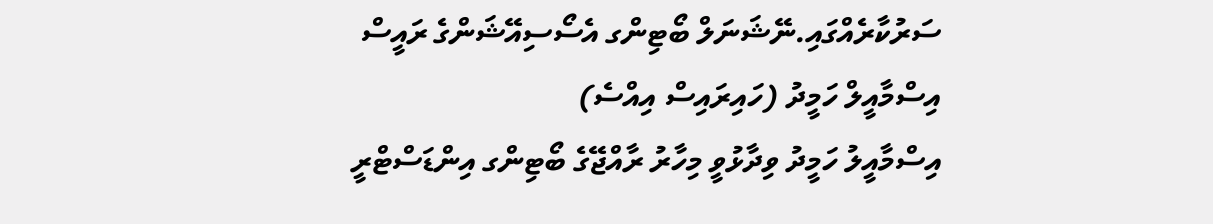ސަރުކާރެއްގައި.ނޭޝަނަލް ބޯޓިންގ އެސޯސިއޭޝަންގެ ރައީސް އިސްމާއީލް ހަމީދު (ހައިރައިސް އިއްސެ)
އިސްމާއީލު ހަމީދު ވިދާޅުވީ މިހާރު ރާއްޖޭގެ ބޯޓިންގ އިންޑަސްޓްރީ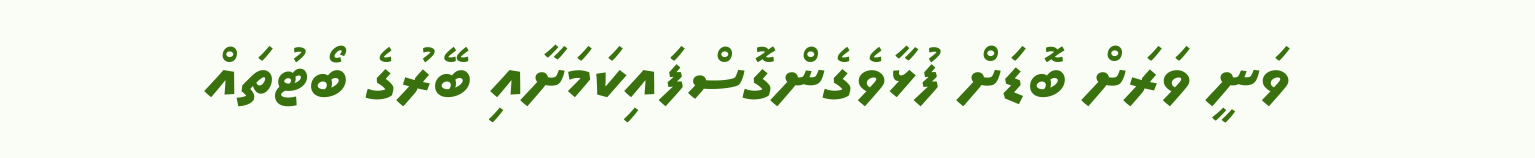ވަނީ ވަރަށް ބޮޑަށް ފުޅާވެގެންގޮސްފައިކަމަށާއި ބޭރުގެ ބޯޓުތައް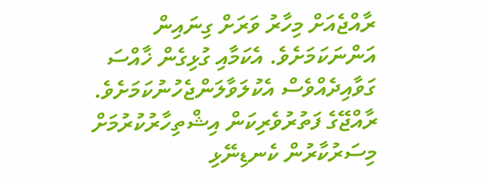ރާއްޖެއަށް މިހާރު ވަރަށް ގިނައިން އަންނަކަމަށެވެ. އެކަމާއި ގުޅިގެން ޚާއްސަ ގަވާއިދެއްވެސް އެކުލަވާލަންޖެހުނުކަމަށެވެ.
ރާއްޖޭގެ ފަތުރުވެރިކަން އިޝްތިހާރުކުރުމަށް މިސަރުކާރުން ކެނޑިނޭޅި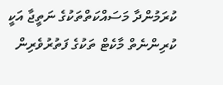ކުރަމުންދާ މަސައްކަތްތަކުގެ ނަތީޖާ އަކީ ކުރިންނެތް މާކެޓް ތަކުގެ ފަތުރުވެރިން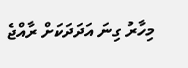މިހާރު ގިނަ އަދަދަކަށް ރާއްޖެ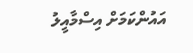އައުންކަމަށް އިސްމާއީލު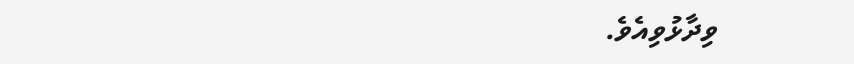ވިދާޅުވިއެވެ.